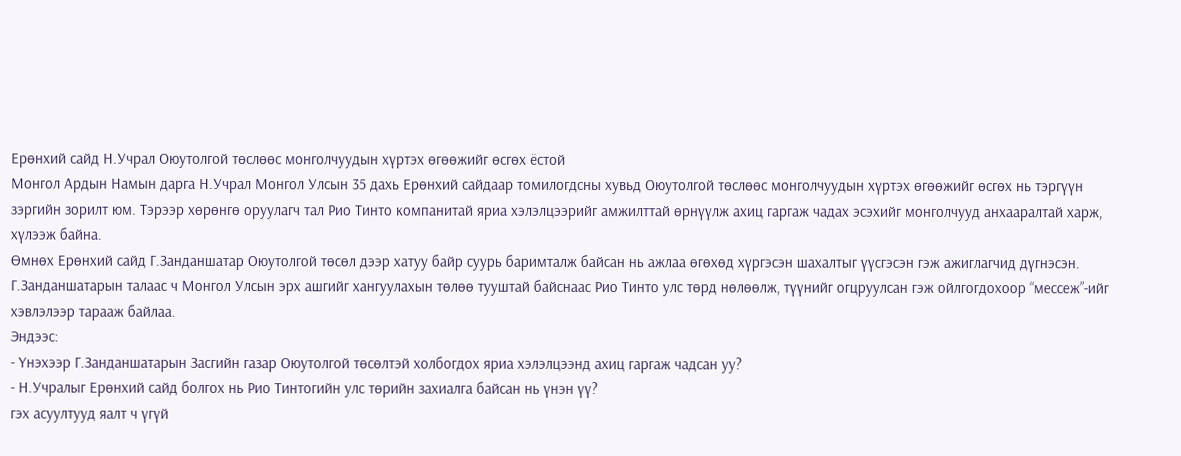Ерөнхий сайд Н.Учрал Оюутолгой төслөөс монголчуудын хүртэх өгөөжийг өсгөх ёстой
Монгол Ардын Намын дарга Н.Учрал Монгол Улсын 35 дахь Ерөнхий сайдаар томилогдсны хувьд Оюутолгой төслөөс монголчуудын хүртэх өгөөжийг өсгөх нь тэргүүн зэргийн зорилт юм. Тэрээр хөрөнгө оруулагч тал Рио Тинто компанитай яриа хэлэлцээрийг амжилттай өрнүүлж ахиц гаргаж чадах эсэхийг монголчууд анхааралтай харж, хүлээж байна.
Өмнөх Ерөнхий сайд Г.Занданшатар Оюутолгой төсөл дээр хатуу байр суурь баримталж байсан нь ажлаа өгөхөд хүргэсэн шахалтыг үүсгэсэн гэж ажиглагчид дүгнэсэн. Г.Занданшатарын талаас ч Монгол Улсын эрх ашгийг хангуулахын төлөө тууштай байснаас Рио Тинто улс төрд нөлөөлж, түүнийг огцруулсан гэж ойлгогдохоор “мессеж”-ийг хэвлэлээр тарааж байлаа.
Эндээс:
- Үнэхээр Г.Занданшатарын Засгийн газар Оюутолгой төсөлтэй холбогдох яриа хэлэлцээнд ахиц гаргаж чадсан уу?
- Н.Учралыг Ерөнхий сайд болгох нь Рио Тинтогийн улс төрийн захиалга байсан нь үнэн үү?
гэх асуултууд яалт ч үгүй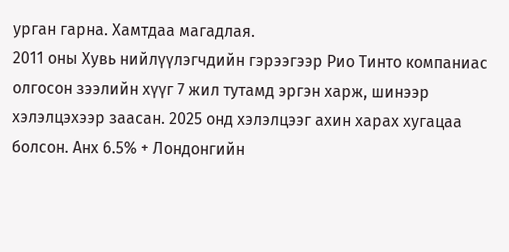урган гарна. Хамтдаа магадлая.
2011 оны Хувь нийлүүлэгчдийн гэрээгээр Рио Тинто компаниас олгосон зээлийн хүүг 7 жил тутамд эргэн харж, шинээр хэлэлцэхээр заасан. 2025 онд хэлэлцээг ахин харах хугацаа болсон. Анх 6.5% + Лондонгийн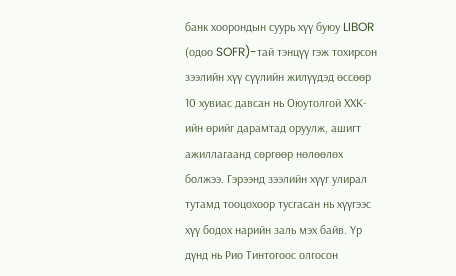банк хоорондын суурь хүү буюу LIBOR (одоо SOFR)-тай тэнцүү гэж тохирсон зээлийн хүү сүүлийн жилүүдэд өссөөр 10 хувиас давсан нь Оюутолгой ХХК-ийн өрийг дарамтад оруулж, ашигт ажиллагаанд сөргөөр нөлөөлөх болжээ. Гэрээнд зээлийн хүүг улирал тутамд тооцохоор тусгасан нь хүүгээс хүү бодох нарийн заль мэх байв. Үр дүнд нь Рио Тинтогоос олгосон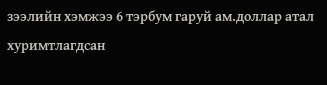зээлийн хэмжээ 6 тэрбум гаруй ам.доллар атал хуримтлагдсан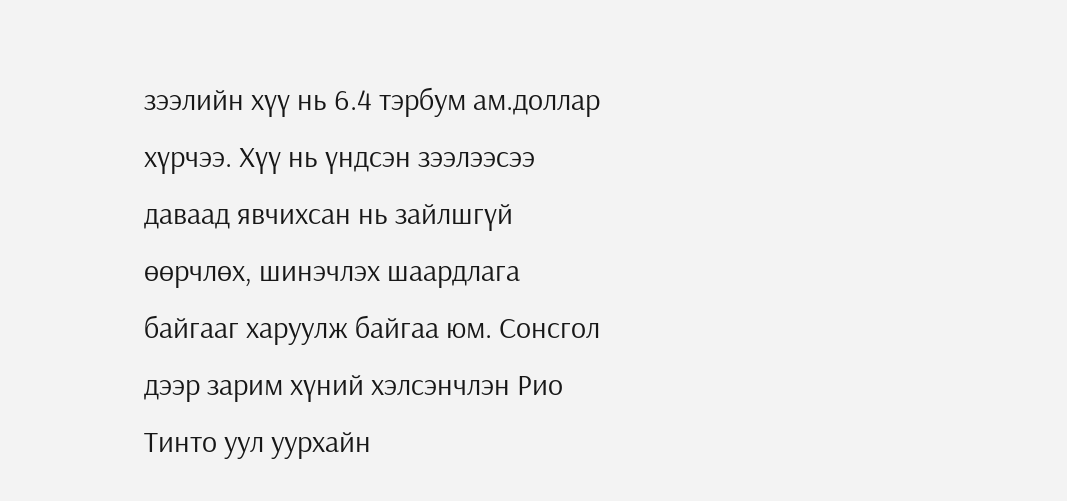зээлийн хүү нь 6.4 тэрбум ам.доллар хүрчээ. Хүү нь үндсэн зээлээсээ даваад явчихсан нь зайлшгүй өөрчлөх, шинэчлэх шаардлага байгааг харуулж байгаа юм. Сонсгол дээр зарим хүний хэлсэнчлэн Рио Тинто уул уурхайн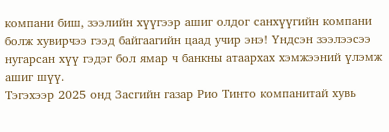компани биш, зээлийн хүүгээр ашиг олдог санхүүгийн компани болж хувирчээ гээд байгаагийн цаад учир энэ! Үндсэн зээлээсээ нугарсан хүү гэдэг бол ямар ч банкны атаархах хэмжээний үлэмж ашиг шүү.
Тэгэхээр 2025 онд Засгийн газар Рио Тинто компанитай хувь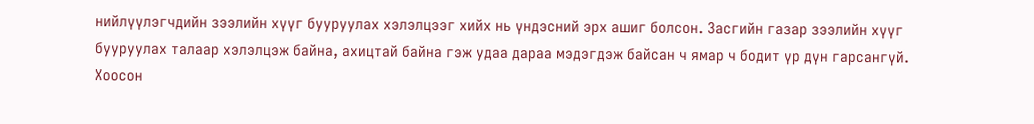нийлүүлэгчдийн зээлийн хүүг бууруулах хэлэлцээг хийх нь үндэсний эрх ашиг болсон. Засгийн газар зээлийн хүүг бууруулах талаар хэлэлцэж байна, ахицтай байна гэж удаа дараа мэдэгдэж байсан ч ямар ч бодит үр дүн гарсангүй. Хоосон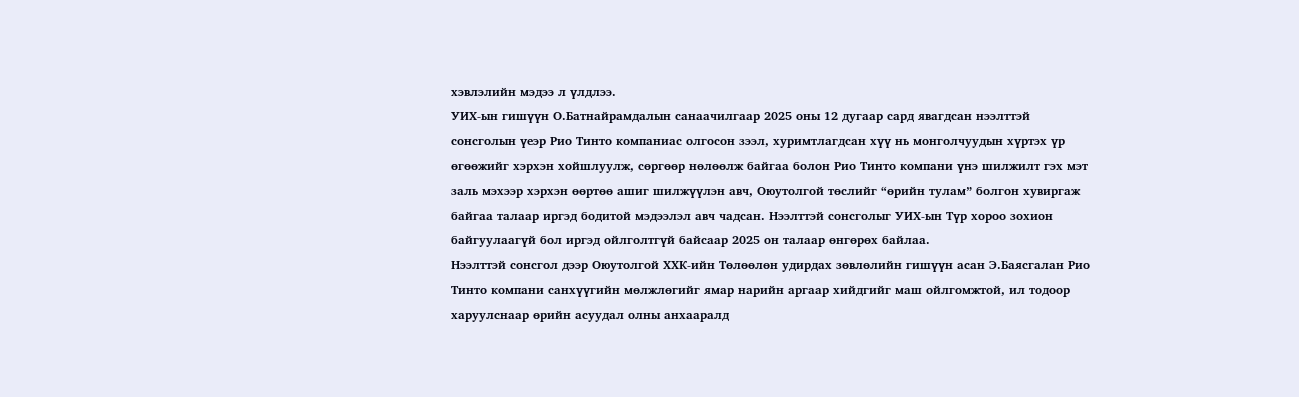хэвлэлийн мэдээ л үлдлээ.
УИХ-ын гишүүн О.Батнайрамдалын санаачилгаар 2025 оны 12 дугаар сард явагдсан нээлттэй сонсголын үеэр Рио Тинто компаниас олгосон зээл, хуримтлагдсан хүү нь монголчуудын хүртэх үр өгөөжийг хэрхэн хойшлуулж, сөргөөр нөлөөлж байгаа болон Рио Тинто компани үнэ шилжилт гэх мэт заль мэхээр хэрхэн өөртөө ашиг шилжүүлэн авч, Оюутолгой төслийг “өрийн тулам” болгон хувиргаж байгаа талаар иргэд бодитой мэдээлэл авч чадсан. Нээлттэй сонсголыг УИХ-ын Түр хороо зохион байгуулаагүй бол иргэд ойлголтгүй байсаар 2025 он талаар өнгөрөх байлаа.
Нээлттэй сонсгол дээр Оюутолгой ХХК-ийн Төлөөлөн удирдах зөвлөлийн гишүүн асан Э.Баясгалан Рио Тинто компани санхүүгийн мөлжлөгийг ямар нарийн аргаар хийдгийг маш ойлгомжтой, ил тодоор харуулснаар өрийн асуудал олны анхааралд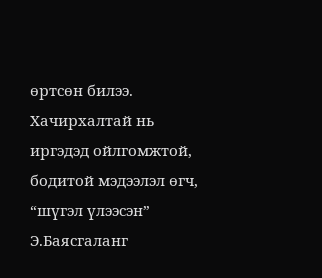өртсөн билээ. Хачирхалтай нь иргэдэд ойлгомжтой, бодитой мэдээлэл өгч, “шүгэл үлээсэн” Э.Баясгаланг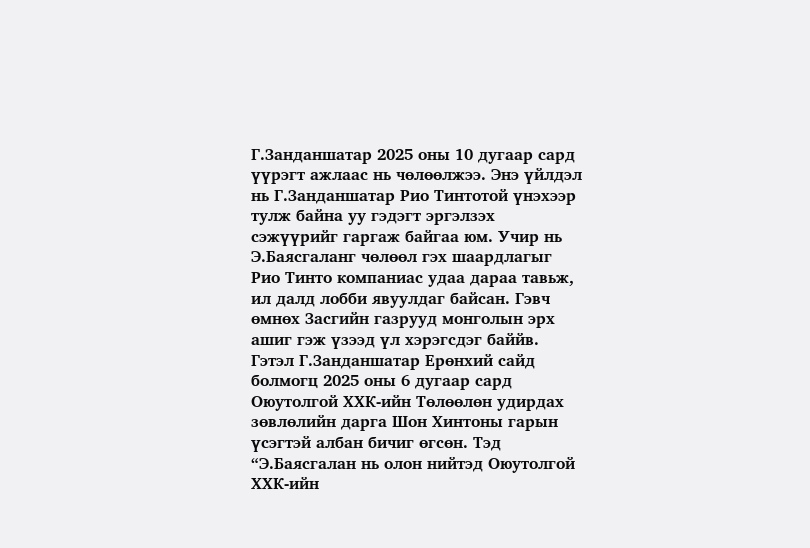Г.Занданшатар 2025 оны 10 дугаар сард үүрэгт ажлаас нь чөлөөлжээ. Энэ үйлдэл нь Г.Занданшатар Рио Тинтотой үнэхээр тулж байна уу гэдэгт эргэлзэх сэжүүрийг гаргаж байгаа юм. Учир нь Э.Баясгаланг чөлөөл гэх шаардлагыг Рио Тинто компаниас удаа дараа тавьж, ил далд лобби явуулдаг байсан. Гэвч өмнөх Засгийн газрууд монголын эрх ашиг гэж үзээд үл хэрэгсдэг баййв. Гэтэл Г.Занданшатар Ерөнхий сайд болмогц 2025 оны 6 дугаар сард Оюутолгой ХХК-ийн Төлөөлөн удирдах зөвлөлийн дарга Шон Хинтоны гарын үсэгтэй албан бичиг өгсөн. Тэд “Э.Баясгалан нь олон нийтэд Оюутолгой ХХК-ийн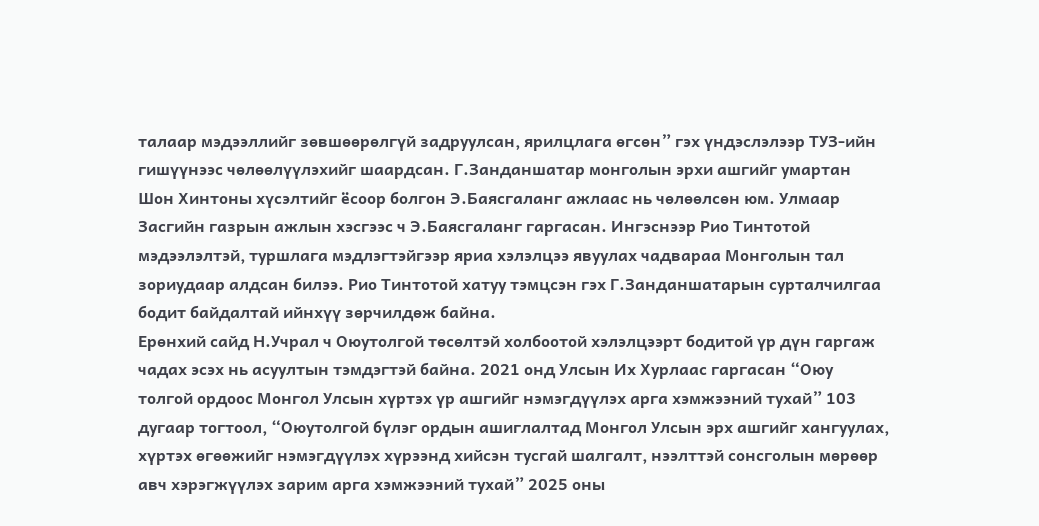талаар мэдээллийг зөвшөөрөлгүй задруулсан, ярилцлага өгсөн” гэх үндэслэлээр ТУЗ-ийн гишүүнээс чөлөөлүүлэхийг шаардсан. Г.Занданшатар монголын эрхи ашгийг умартан Шон Хинтоны хүсэлтийг ёсоор болгон Э.Баясгаланг ажлаас нь чөлөөлсөн юм. Улмаар Засгийн газрын ажлын хэсгээс ч Э.Баясгаланг гаргасан. Ингэснээр Рио Тинтотой мэдээлэлтэй, туршлага мэдлэгтэйгээр яриа хэлэлцээ явуулах чадвараа Монголын тал зориудаар алдсан билээ. Рио Тинтотой хатуу тэмцсэн гэх Г.Занданшатарын сурталчилгаа бодит байдалтай ийнхүү зөрчилдөж байна.
Ерөнхий сайд Н.Учрал ч Оюутолгой төсөлтэй холбоотой хэлэлцээрт бодитой үр дүн гаргаж чадах эсэх нь асуултын тэмдэгтэй байна. 2021 онд Улсын Их Хурлаас гаргасан “Оюу толгой ордоос Монгол Улсын хүртэх үр ашгийг нэмэгдүүлэх арга хэмжээний тухай” 103 дугаар тогтоол, “Оюутолгой бүлэг ордын ашиглалтад Монгол Улсын эрх ашгийг хангуулах, хүртэх өгөөжийг нэмэгдүүлэх хүрээнд хийсэн тусгай шалгалт, нээлттэй сонсголын мөрөөр авч хэрэгжүүлэх зарим арга хэмжээний тухай” 2025 оны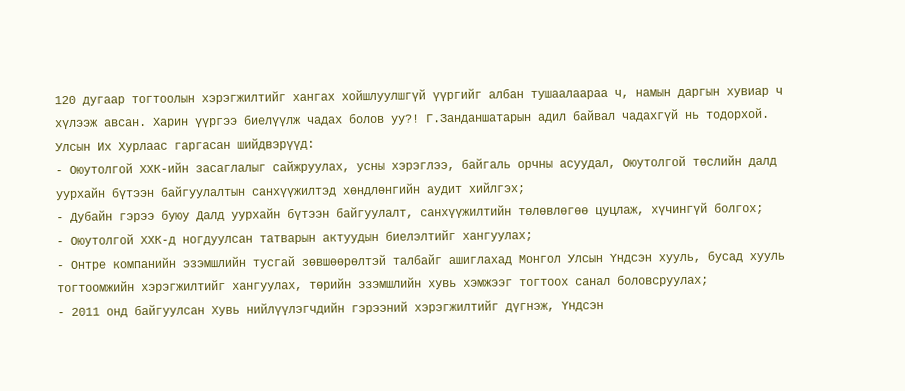120 дугаар тогтоолын хэрэгжилтийг хангах хойшлуулшгүй үүргийг албан тушаалаараа ч, намын даргын хувиар ч хүлээж авсан. Харин үүргээ биелүүлж чадах болов уу?! Г.Занданшатарын адил байвал чадахгүй нь тодорхой.
Улсын Их Хурлаас гаргасан шийдвэрүүд:
- Оюутолгой ХХК-ийн засаглалыг сайжруулах, усны хэрэглээ, байгаль орчны асуудал, Оюутолгой төслийн далд уурхайн бүтээн байгуулалтын санхүүжилтэд хөндлөнгийн аудит хийлгэх;
- Дубайн гэрээ буюу Далд уурхайн бүтээн байгуулалт, санхүүжилтийн төлөвлөгөө цуцлаж, хүчингүй болгох;
- Оюутолгой ХХК-д ногдуулсан татварын актуудын биелэлтийг хангуулах;
- Онтре компанийн эзэмшлийн тусгай зөвшөөрөлтэй талбайг ашиглахад Монгол Улсын Үндсэн хууль, бусад хууль тогтоомжийн хэрэгжилтийг хангуулах, төрийн эзэмшлийн хувь хэмжээг тогтоох санал боловсруулах;
- 2011 онд байгуулсан Хувь нийлүүлэгчдийн гэрээний хэрэгжилтийг дүгнэж, Үндсэн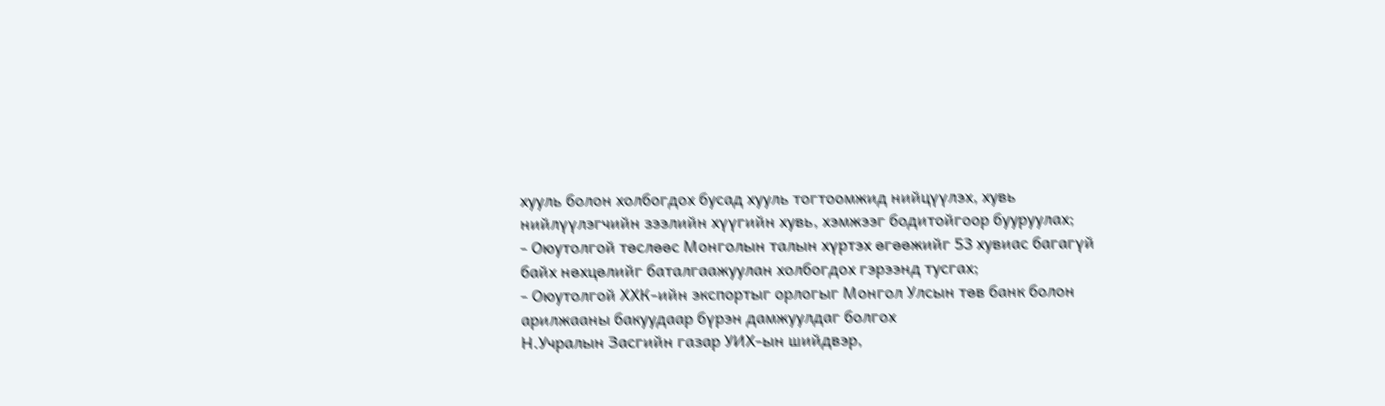хууль болон холбогдох бусад хууль тогтоомжид нийцүүлэх, хувь нийлүүлэгчийн зээлийн хүүгийн хувь, хэмжээг бодитойгоор бууруулах;
- Оюутолгой төслөөс Монголын талын хүртэх өгөөжийг 53 хувиас багагүй байх нөхцөлийг баталгаажуулан холбогдох гэрээнд тусгах;
- Оюутолгой ХХК-ийн экспортыг орлогыг Монгол Улсын төв банк болон арилжааны бакуудаар бүрэн дамжуулдаг болгох
Н.Учралын Засгийн газар УИХ-ын шийдвэр,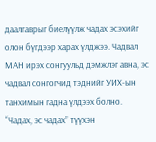даалгаврыг биелүүлж чадах эсэхийг олон бүгдээр харах үлджээ. Чадвал МАН ирэх сонгуульд дэмжлэг авна, эс чадвал сонгогчид тэднийг УИХ-ын танхимын гадна үлдээх болно.
“Чадах, эс чадах” түүхэн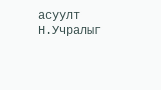асуулт Н.Учралыг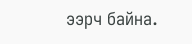ээрч байна.